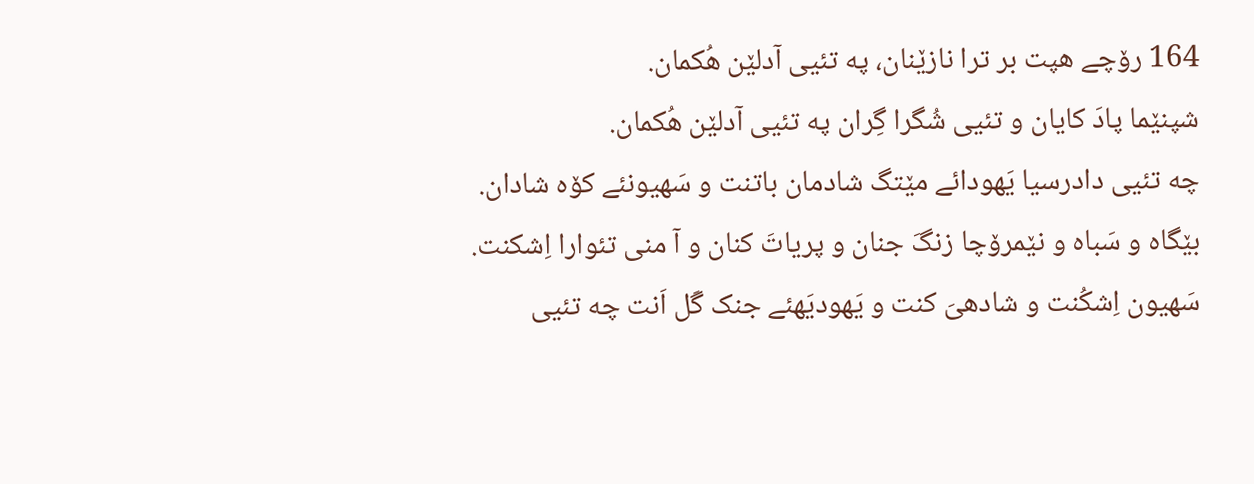164 رۆچے هپت بر ترا نازێنان، په تئیی آدلێن هُکمان.
شپنێما پادَ کایان و تئیی شُگرا گِران په تئیی آدلێن هُکمان.
چه تئیی دادرسیا یَهودائے مێتگ شادمان باتنت و سَهیونئے کۆه شادان.
بێگاه و سَباه و نێمرۆچا زنگَ جنان و پریاتَ کنان و آ منی تئوارا اِشکنت.
سَهیون اِشکُنت و شادهیَ کنت و یَهودیَهئے جنک گَل اَنت چه تئیی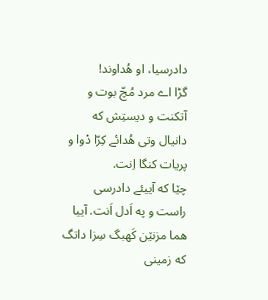دادرسیا، او هُداوند!
گڑا اے مرد مُچّ بوت و آتکنت و دیستِش که دانیال وتی هُدائے کِرّا دْوا و پریات کنگا اِنت.
چێا که آییئے دادرسی راست و په اَدل اَنت. آییا هما مزنێن کَهبگ سِزا داتگ که زمینی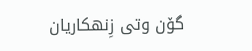گۆن وتی زِنهکاریان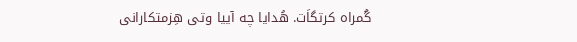گُمراه کرتگاَت. هُدایا چه آییا وتی هِزمتکارانی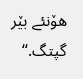هۆنئے بێر گپتگ.“